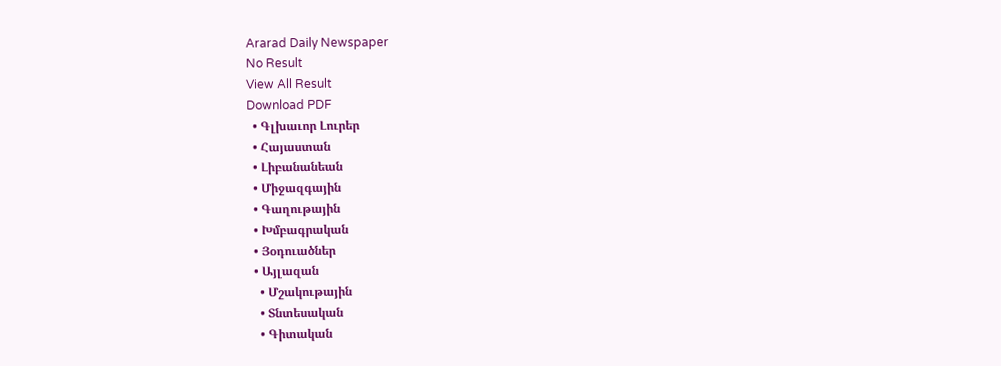Ararad Daily Newspaper
No Result
View All Result
Download PDF
  • Գլխաւոր Լուրեր
  • Հայաստան
  • Լիբանանեան
  • Միջազգային
  • Գաղութային
  • Խմբագրական
  • Յօդուածներ
  • Այլազան
    • Մշակութային
    • Տնտեսական
    • Գիտական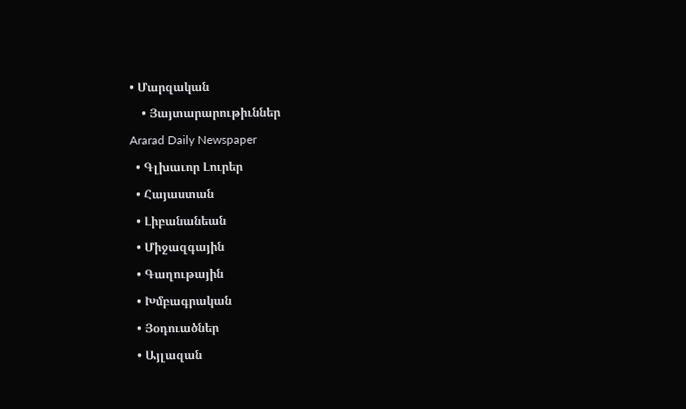• Մարզական
    • Յայտարարութիւններ
Ararad Daily Newspaper
  • Գլխաւոր Լուրեր
  • Հայաստան
  • Լիբանանեան
  • Միջազգային
  • Գաղութային
  • Խմբագրական
  • Յօդուածներ
  • Այլազան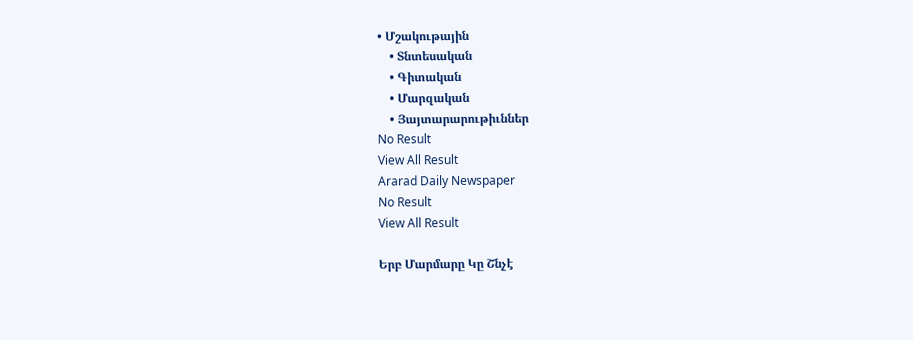• Մշակութային
    • Տնտեսական
    • Գիտական
    • Մարզական
    • Յայտարարութիւններ
No Result
View All Result
Ararad Daily Newspaper
No Result
View All Result

Երբ Մարմարը Կը Շնչէ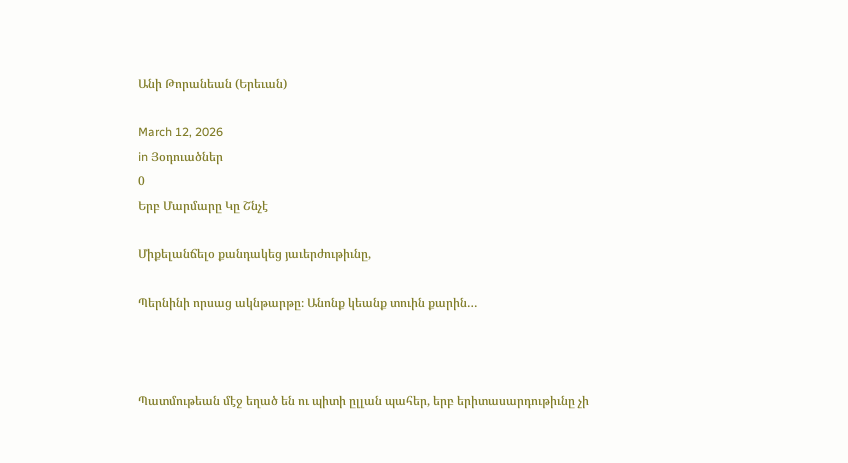Անի Թորանեան (Երեւան)

March 12, 2026
in Յօդուածներ
0
Երբ Մարմարը Կը Շնչէ

Միքելանճելօ քանդակեց յաւերժութիւնը,

Պերնինի որսաց ակնթարթը։ Անոնք կեանք տուին քարին…



Պատմութեան մէջ եղած են ու պիտի ըլլան պահեր, երբ երիտասարդութիւնը չի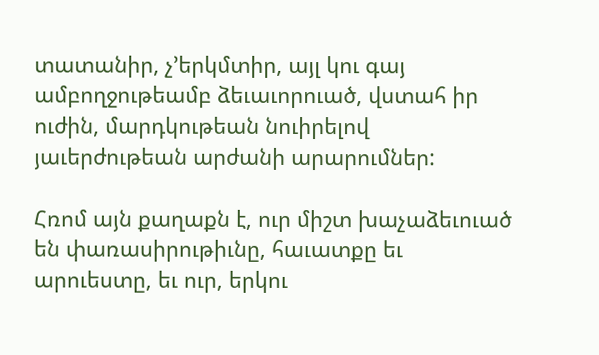տատանիր, չ’երկմտիր, այլ կու գայ ամբողջութեամբ ձեւաւորուած, վստահ իր ուժին, մարդկութեան նուիրելով յաւերժութեան արժանի արարումներ:

Հռոմ այն քաղաքն է, ուր միշտ խաչաձեւուած են փառասիրութիւնը, հաւատքը եւ արուեստը, եւ ուր, երկու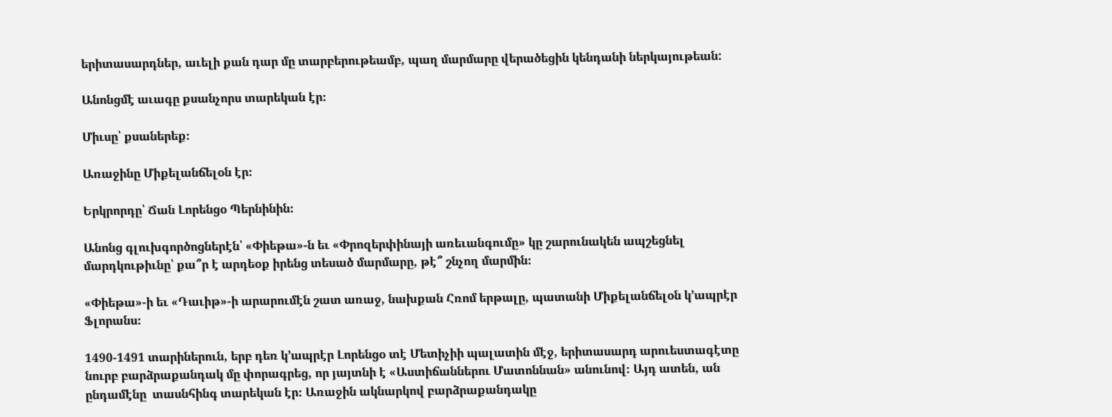երիտասարդներ, աւելի քան դար մը տարբերութեամբ, պաղ մարմարը վերածեցին կենդանի ներկայութեան:

Անոնցմէ աւագը քսանչորս տարեկան էր։

Միւսը՝ քսաներեք։

Առաջինը Միքելանճելօն էր։

Երկրորդը՝ Ճան Լորենցօ Պերնինին։

Անոնց գլուխգործոցներէն՝ «Փիեթա»-ն եւ «Փրոզերփինայի առեւանգումը» կը շարունակեն ապշեցնել մարդկութիւնը՝ քա՞ր է արդեօք իրենց տեսած մարմարը, թէ՞ շնչող մարմին։

«Փիեթա»-ի եւ «Դաւիթ»-ի արարումէն շատ առաջ, նախքան Հռոմ երթալը, պատանի Միքելանճելօն կ’ապրէր Ֆլորանս։

1490-1491 տարիներուն, երբ դեռ կ’ապրէր Լորենցօ տէ Մետիչիի պալատին մէջ, երիտասարդ արուեստագէտը նուրբ բարձրաքանդակ մը փորագրեց, որ յայտնի է «Աստիճաններու Մատոննան» անունով։ Այդ ատեն, ան ընդամէնը  տասնհինգ տարեկան էր։ Առաջին ակնարկով բարձրաքանդակը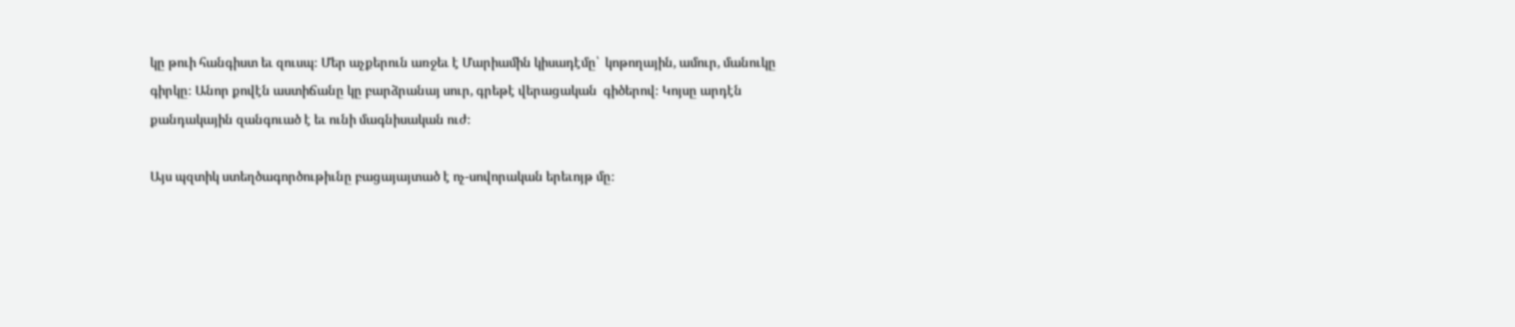կը թուի հանգիստ եւ զուսպ։ Մեր աչքերուն առջեւ է Մարիամին կիսադէմը՝  կոթողային, ամուր, մանուկը գիրկը։ Անոր քովէն աստիճանը կը բարձրանայ սուր, գրեթէ վերացական  գիծերով։ Կոյսը արդէն քանդակային զանգուած է եւ ունի մագնիսական ուժ։

Այս պզտիկ ստեղծագործութիւնը բացայայտած է ոչ-սովորական երեւոյթ մը։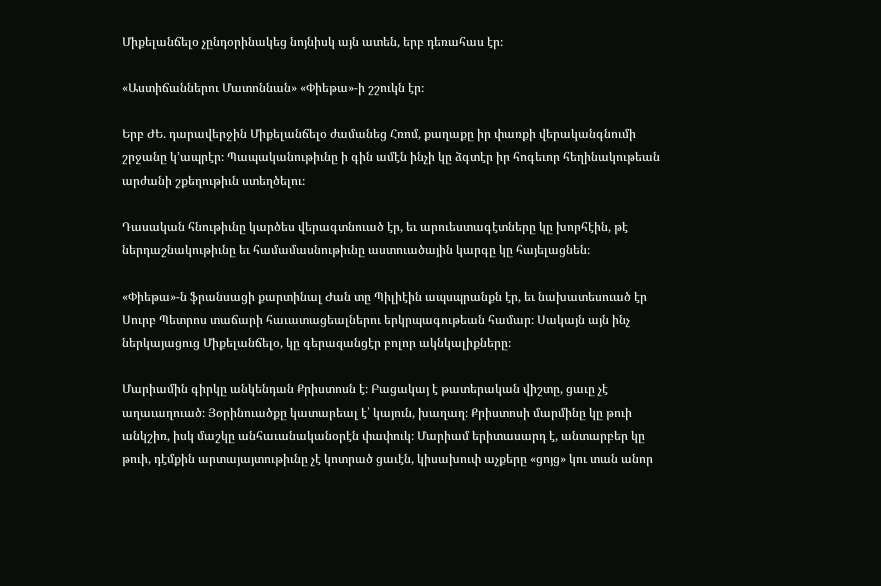Միքելանճելօ չընդօրինակեց նոյնիսկ այն ատեն, երբ դեռահաս էր։

«Աստիճաններու Մատոննան» «Փիեթա»-ի շշուկն էր։

Երբ ԺԵ. դարավերջին Միքելանճելօ ժամանեց Հռոմ, քաղաքը իր փառքի վերականգնումի շրջանը կ’ապրէր։ Պապականութիւնը ի գին ամէն ինչի կը ձգտէր իր հոգեւոր հեղինակութեան արժանի շքեղութիւն ստեղծելու։

Դասական հնութիւնը կարծես վերագտնուած էր, եւ արուեստագէտները կը խորհէին, թէ ներդաշնակութիւնը եւ համամասնութիւնը աստուածային կարգը կը հայելացնեն։

«Փիեթա»-ն ֆրանսացի քարտինալ Ժան տը Պիլիէին ապսպրանքն էր, եւ նախատեսուած էր Սուրբ Պետրոս տաճարի հաւատացեալներու երկրպագութեան համար։ Սակայն այն ինչ ներկայացուց Միքելանճելօ, կը գերազանցէր բոլոր ակնկալիքները։

Մարիամին գիրկը անկենդան Քրիստոսն է։ Բացակայ է թատերական վիշտը, ցաւը չէ աղաւաղուած։ Յօրինուածքը կատարեալ է՝ կայուն, խաղաղ։ Քրիստոսի մարմինը կը թուի անկշիռ, իսկ մաշկը անհաւանականօրէն փափուկ։ Մարիամ երիտասարդ է, անտարբեր կը թուի, դէմքին արտայայտութիւնը չէ կոտրած ցաւէն, կիսախուփ աչքերը «ցոյց» կու տան անոր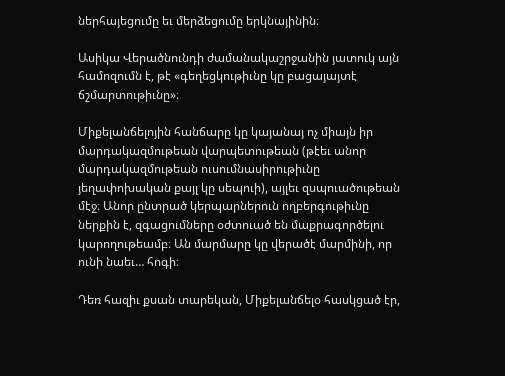ներհայեցումը եւ մերձեցումը երկնայինին։

Ասիկա Վերածնունդի ժամանակաշրջանին յատուկ այն համոզումն է, թէ «գեղեցկութիւնը կը բացայայտէ ճշմարտութիւնը»։

Միքելանճելոյին հանճարը կը կայանայ ոչ միայն իր մարդակազմութեան վարպետութեան (թէեւ անոր մարդակազմութեան ուսումնասիրութիւնը յեղափոխական քայլ կը սեպուի), այլեւ զսպուածութեան մէջ։ Անոր ընտրած կերպարներուն ողբերգութիւնը ներքին է, զգացումները օժտուած են մաքրագործելու կարողութեամբ։ Ան մարմարը կը վերածէ մարմինի, որ ունի նաեւ… հոգի։

Դեռ հազիւ քսան տարեկան, Միքելանճելօ հասկցած էր,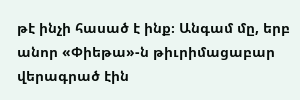թէ ինչի հասած է ինք։ Անգամ մը, երբ անոր «Փիեթա»-ն թիւրիմացաբար վերագրած էին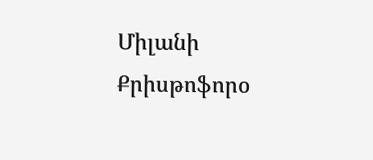Միլանի Քրիսթոֆորօ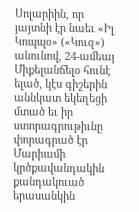Սոլարիին, որ յայտնի էր նաեւ «Իլ Կոպպօ» («Կուզ») անունով, 24-ամեայ Միքելանճելօ հունէ ելած, կէս գիշերին աննկատ եկեղեցի մտած եւ իր ստորագրութիւնը փորագրած էր Մարիամի կրծքավանդակին քանդակուած երասանկին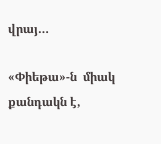վրայ…

«Փիեթա»-ն  միակ քանդակն է,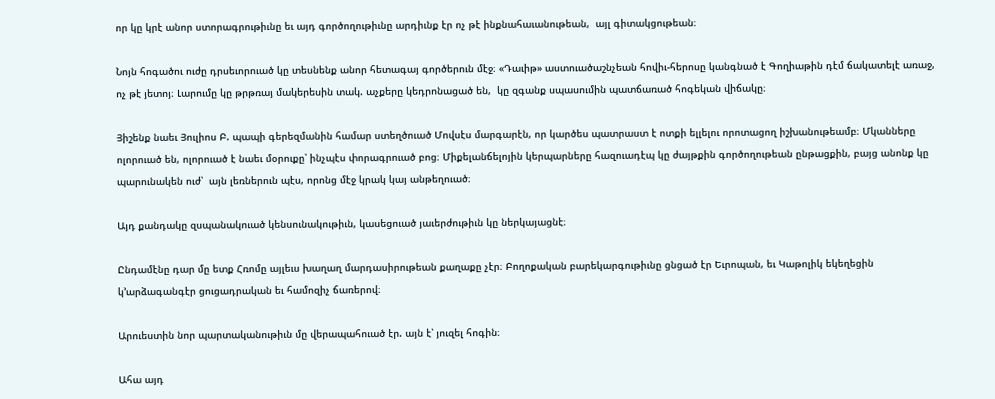որ կը կրէ անոր ստորագրութիւնը եւ այդ գործողութիւնը արդիւնք էր ոչ թէ ինքնահաւանութեան,  այլ գիտակցութեան։

Նոյն հոգածու ուժը դրսեւորուած կը տեսնենք անոր հետագայ գործերուն մէջ։ «Դաւիթ» աստուածաշնչեան հովիւ-հերոսը կանգնած է Գողիաթին դէմ ճակատելէ առաջ, ոչ թէ յետոյ։ Լարումը կը թրթռայ մակերեսին տակ. աչքերը կեդրոնացած են,  կը զգանք սպասումին պատճառած հոգեկան վիճակը։

Յիշենք նաեւ Յուլիոս Բ. պապի գերեզմանին համար ստեղծուած Մովսէս մարգարէն, որ կարծես պատրաստ է ոտքի ելլելու որոտացող իշխանութեամբ։ Մկանները ոլորուած են, ոլորուած է նաեւ մօրուքը՝ ինչպէս փորագրուած բոց։ Միքելանճելոյին կերպարները հազուադէպ կը ժայթքին գործողութեան ընթացքին, բայց անոնք կը պարունակեն ուժ՝  այն լեռներուն պէս, որոնց մէջ կրակ կայ անթեղուած։

Այդ քանդակը զսպանակուած կենսունակութիւն, կասեցուած յաւերժութիւն կը ներկայացնէ։

Ընդամէնը դար մը ետք Հռոմը այլեւս խաղաղ մարդասիրութեան քաղաքը չէր։ Բողոքական բարեկարգութիւնը ցնցած էր Եւրոպան, եւ Կաթոլիկ եկեղեցին կ’արձագանգէր ցուցադրական եւ համոզիչ ճառերով։

Արուեստին նոր պարտականութիւն մը վերապահուած էր. այն է՝ յուզել հոգին։

Ահա այդ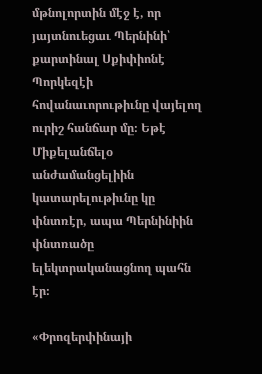մթնոլորտին մէջ է, որ յայտնուեցաւ Պերնինի՝ քարտինալ Սքիփիոնէ Պորկեզէի հովանաւորութիւնը վայելող ուրիշ հանճար մը։ Եթէ Միքելանճելօ անժամանցելիին կատարելութիւնը կը փնտռէր, ապա Պերնինիին փնտռածը ելեկտրականացնող պահն էր։

«Փրոզերփինայի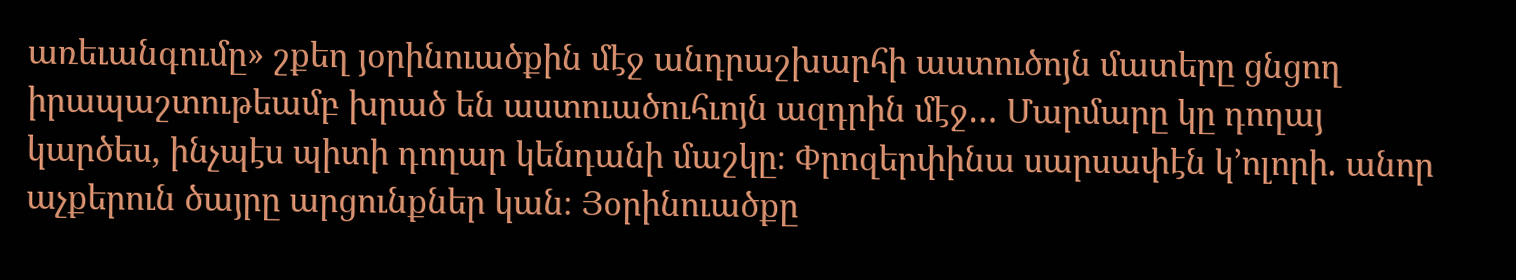առեւանգումը» շքեղ յօրինուածքին մէջ անդրաշխարհի աստուծոյն մատերը ցնցող իրապաշտութեամբ խրած են աստուածուհւոյն ազդրին մէջ… Մարմարը կը դողայ կարծես, ինչպէս պիտի դողար կենդանի մաշկը։ Փրոզերփինա սարսափէն կ’ոլորի. անոր աչքերուն ծայրը արցունքներ կան։ Յօրինուածքը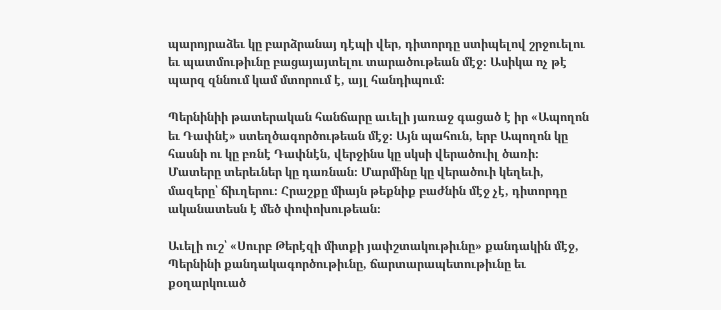պարոյրաձեւ կը բարձրանայ դէպի վեր, դիտորդը ստիպելով շրջուելու եւ պատմութիւնը բացայայտելու տարածութեան մէջ։ Ասիկա ոչ թէ պարզ զննում կամ մտորում է, այլ հանդիպում։

Պերնինիի թատերական հանճարը աւելի յառաջ գացած է իր «Ապողոն եւ Դափնէ» ստեղծագործութեան մէջ։ Այն պահուն, երբ Ապողոն կը հասնի ու կը բռնէ Դափնէն, վերջինս կը սկսի վերածուիլ ծառի։ Մատերը տերեւներ կը դառնան։ Մարմինը կը վերածուի կեղեւի, մազերը՝ ճիւղերու։ Հրաշքը միայն թեքնիք բաժնին մէջ չէ, դիտորդը ականատեսն է մեծ փոփոխութեան։

Աւելի ուշ՝ «Սուրբ Թերէզի միտքի յափշտակութիւնը» քանդակին մէջ, Պերնինի քանդակագործութիւնը, ճարտարապետութիւնը եւ քօղարկուած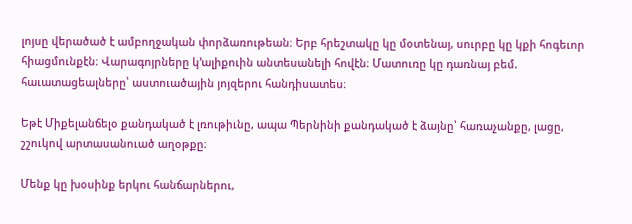լոյսը վերածած է ամբողջական փորձառութեան։ Երբ հրեշտակը կը մօտենայ, սուրբը կը կքի հոգեւոր հիացմունքէն։ Վարագոյրները կ’ալիքուին անտեսանելի հովէն։ Մատուռը կը դառնայ բեմ. հաւատացեալները՝ աստուածային յոյզերու հանդիսատես։

Եթէ Միքելանճելօ քանդակած է լռութիւնը, ապա Պերնինի քանդակած է ձայնը՝ հառաչանքը, լացը, շշուկով արտասանուած աղօթքը։

Մենք կը խօսինք երկու հանճարներու,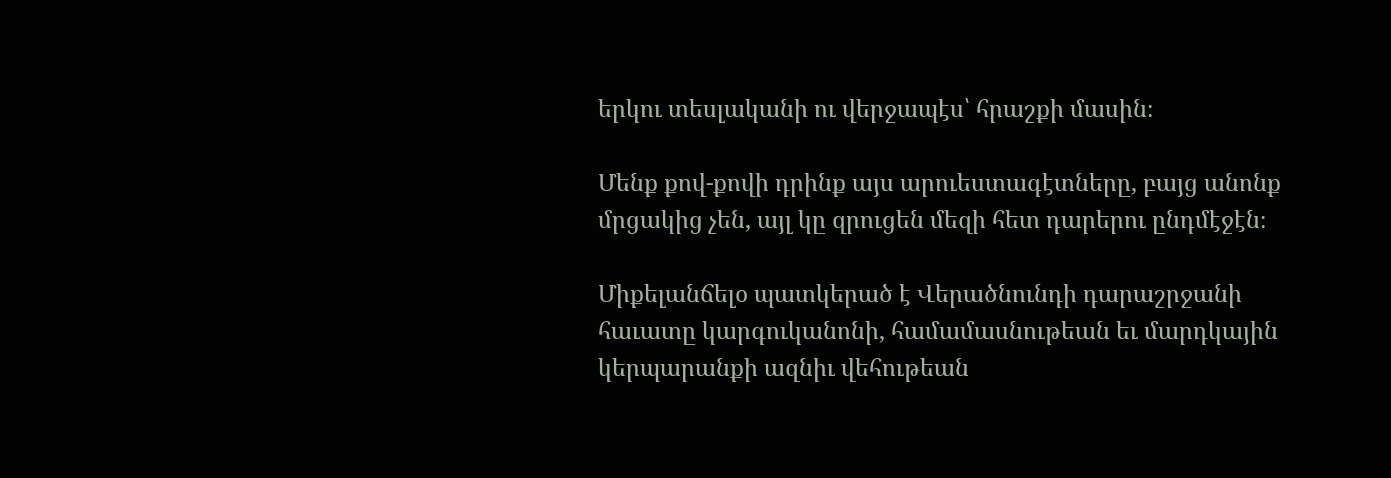երկու տեսլականի ու վերջապէս՝ հրաշքի մասին։

Մենք քով-քովի դրինք այս արուեստագէտները, բայց անոնք մրցակից չեն, այլ կը զրուցեն մեզի հետ դարերու ընդմէջէն։

Միքելանճելօ պատկերած է Վերածնունդի դարաշրջանի հաւատը կարգուկանոնի, համամասնութեան եւ մարդկային կերպարանքի ազնիւ վեհութեան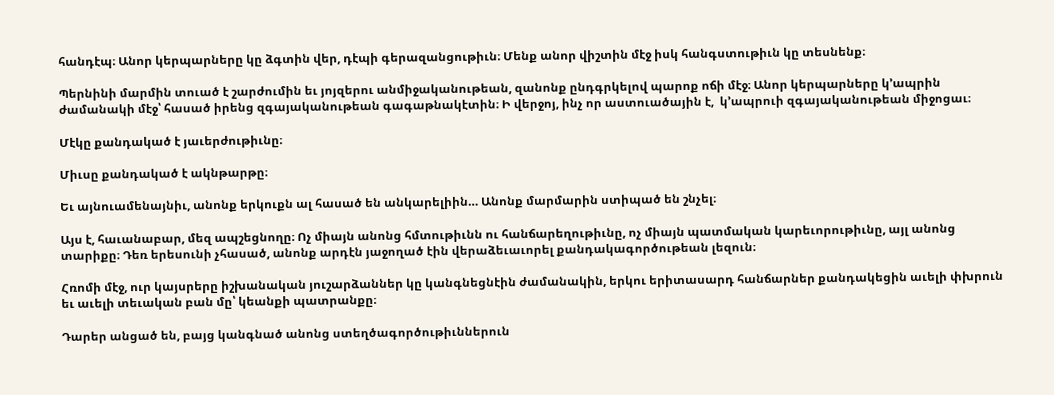հանդէպ։ Անոր կերպարները կը ձգտին վեր, դէպի գերազանցութիւն։ Մենք անոր վիշտին մէջ իսկ հանգստութիւն կը տեսնենք։

Պերնինի մարմին տուած է շարժումին եւ յոյզերու անմիջականութեան, զանոնք ընդգրկելով պարոք ոճի մէջ։ Անոր կերպարները կ’ապրին ժամանակի մէջ՝ հասած իրենց զգայականութեան գագաթնակէտին։ Ի վերջոյ, ինչ որ աստուածային է,  կ’ապրուի զգայականութեան միջոցաւ։

Մէկը քանդակած է յաւերժութիւնը։

Միւսը քանդակած է ակնթարթը։

Եւ այնուամենայնիւ, անոնք երկուքն ալ հասած են անկարելիին… Անոնք մարմարին ստիպած են շնչել։

Այս է, հաւանաբար, մեզ ապշեցնողը։ Ոչ միայն անոնց հմտութիւնն ու հանճարեղութիւնը, ոչ միայն պատմական կարեւորութիւնը, այլ անոնց տարիքը։ Դեռ երեսունի չհասած, անոնք արդէն յաջողած էին վերաձեւաւորել քանդակագործութեան լեզուն։

Հռոմի մէջ, ուր կայսրերը իշխանական յուշարձաններ կը կանգնեցնէին ժամանակին, երկու երիտասարդ հանճարներ քանդակեցին աւելի փխրուն եւ աւելի տեւական բան մը՝ կեանքի պատրանքը։

Դարեր անցած են, բայց կանգնած անոնց ստեղծագործութիւններուն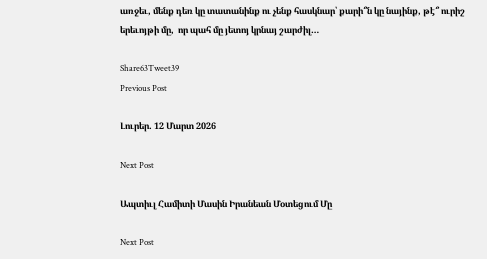առջեւ, մենք դեռ կը տատանինք ու չենք հասկնար՝ քարի՞ն կը նայինք, թէ՞ ուրիշ երեւոյթի մը,  որ պահ մը յետոյ կրնայ շարժիլ…

Share63Tweet39
Previous Post

Լուրեր. 12 Մարտ 2026

Next Post

Ապտիւլ Համիտի Մասին Իրանեան Մօտեցում Մը

Next Post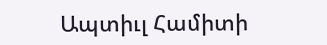Ապտիւլ Համիտի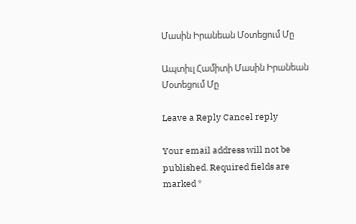Մասին Իրանեան Մօտեցում Մը

Ապտիւլ Համիտի Մասին Իրանեան Մօտեցում Մը

Leave a Reply Cancel reply

Your email address will not be published. Required fields are marked *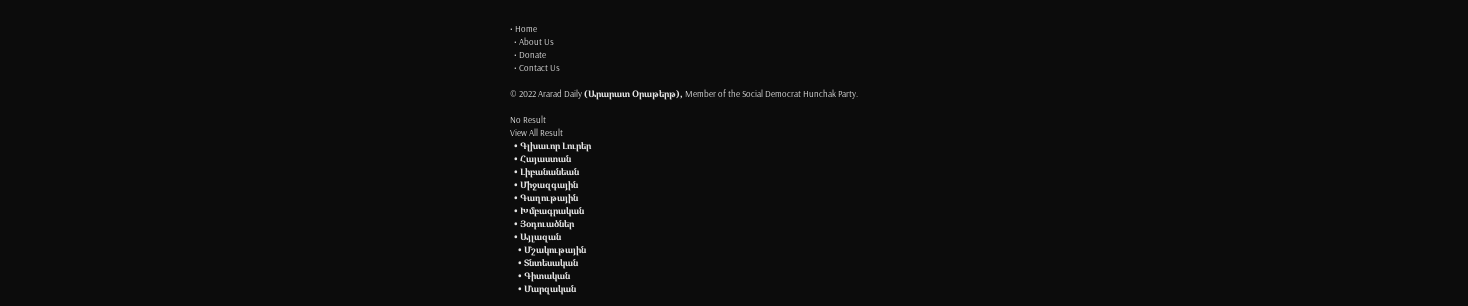• Home
  • About Us
  • Donate
  • Contact Us

© 2022 Ararad Daily (Արարատ Օրաթերթ), Member of the Social Democrat Hunchak Party.

No Result
View All Result
  • Գլխաւոր Լուրեր
  • Հայաստան
  • Լիբանանեան
  • Միջազգային
  • Գաղութային
  • Խմբագրական
  • Յօդուածներ
  • Այլազան
    • Մշակութային
    • Տնտեսական
    • Գիտական
    • Մարզական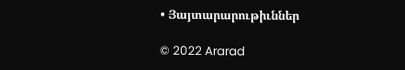• Յայտարարութիւններ

© 2022 Ararad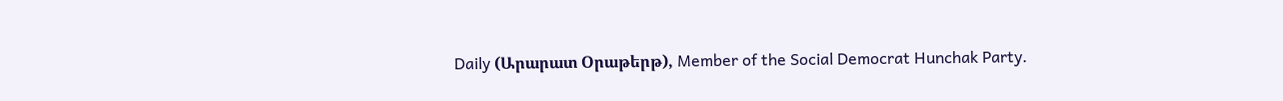Daily (Արարատ Օրաթերթ), Member of the Social Democrat Hunchak Party.